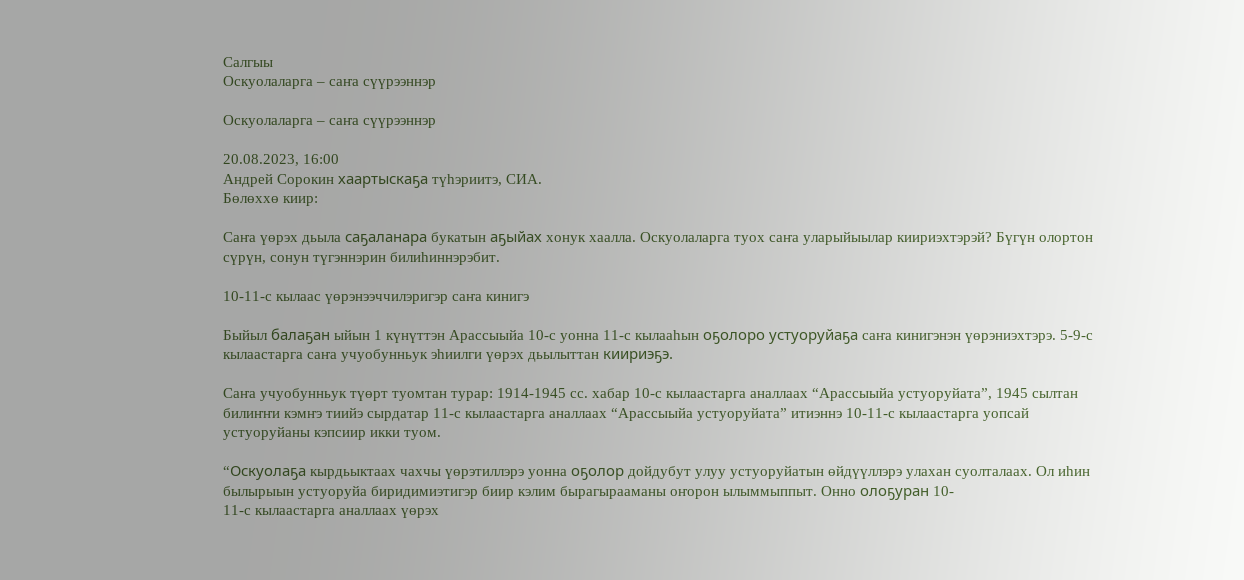Салгыы
Оскуолаларга – саҥа сүүрээннэр

Оскуолаларга – саҥа сүүрээннэр

20.08.2023, 16:00
Андрей Сорокин хаартыскаҕа түһэриитэ, СИА.
Бөлөххө киир:

Саҥа үөрэх дьыла саҕаланара букатын аҕыйах хонук хаалла. Оскуолаларга туох саҥа уларыйыылар киириэхтэрэй? Бүгүн олортон сүрүн, сонун түгэннэрин билиһиннэрэбит.

10-11-с кылаас үөрэнээччилэригэр саҥа кинигэ

Быйыл балаҕан ыйын 1 күнүттэн Арассыыйа 10-с уонна 11-с кылааһын оҕолоро устуоруйаҕа саҥа кинигэнэн үөрэниэхтэрэ. 5-9-с кылаастарга саҥа учуобунньук эһиилги үөрэх дьылыттан киириэҕэ.

Саҥа учуобунньук түөрт туомтан турар: 1914-1945 сс. хабар 10-с кылаастарга аналлаах “Арассыыйа устуоруйата”, 1945 сылтан билиҥҥи кэмҥэ тиийэ сырдатар 11-с кылаастарга аналлаах “Арассыыйа устуоруйата” итиэннэ 10-11-с кылаастарга уопсай устуоруйаны кэпсиир икки туом.

“Оскуолаҕа кырдьыктаах чахчы үөрэтиллэрэ уонна оҕолор дойдубут улуу устуоруйатын өйдүүллэрэ улахан суолталаах. Ол иһин былырыын устуоруйа биридимиэтигэр биир кэлим бырагырааманы оҥорон ылыммыппыт. Онно олоҕуран 10-
11-с кылаастарга аналлаах үөрэх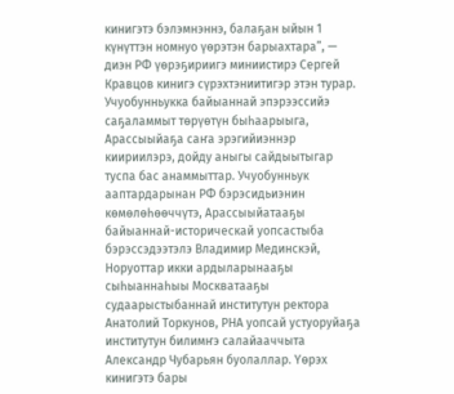кинигэтэ бэлэмнэннэ, балаҕан ыйын 1 күнүттэн номнуо үөрэтэн барыахтара”, — диэн РФ үөрэҕириигэ миниистирэ Сергей Кравцов кинигэ сүрэхтэниитигэр этэн турар. Учуобунньукка байыаннай эпэрээссийэ саҕаламмыт төрүөтүн быһаарыыга, Арассыыйаҕа саҥа эрэгийиэннэр киириилэрэ, дойду аныгы сайдыытыгар туспа бас анаммыттар. Учуобунньук ааптардарынан РФ бэрэсидьиэнин көмөлөһөөччүтэ, Арассыыйатааҕы байыаннай-историческай уопсастыба бэрэссэдээтэлэ Владимир Мединскэй, Норуоттар икки ардыларынааҕы сыһыаннаһыы Москватааҕы судаарыстыбаннай институтун ректора Анатолий Торкунов, РНА уопсай устуоруйаҕа институтун билимҥэ салайааччыта Александр Чубарьян буолаллар. Үөрэх кинигэтэ бары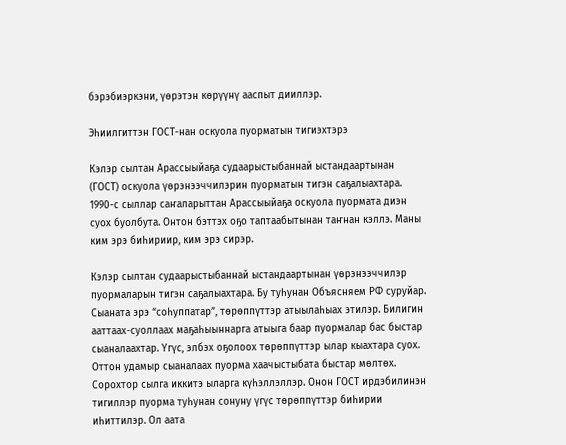бэрэбиэркэни, үөрэтэн көрүүнү ааспыт дииллэр.

Эһиилгиттэн ГОСТ-нан оскуола пуорматын тигиэхтэрэ

Кэлэр сылтан Арассыыйаҕа судаарыстыбаннай ыстандаартынан (ГОСТ) оскуола үөрэнээччилэрин пуорматын тигэн саҕалыахтара. 1990-с сыллар саҥаларыттан Арассыыйаҕа оскуола пуормата диэн суох буолбута. Онтон бэттэх оҕо таптаабытынан таҥнан кэллэ. Маны ким эрэ биһириир, ким эрэ сирэр.

Кэлэр сылтан судаарыстыбаннай ыстандаартынан үөрэнээччилэр пуормаларын тигэн саҕалыахтара. Бу туһунан Объясняем РФ суруйар. Сыаната эрэ “соһуппатар”, төрөппүттэр атыылаһыах этилэр. Билигин ааттаах-суоллаах маҕаһыыннарга атыыга баар пуормалар бас быстар сыаналаахтар. Үгүс, элбэх оҕолоох төрөппүттэр ылар кыахтара суох. Оттон удамыр сыаналаах пуорма хаачыстыбата быстар мөлтөх. Сорохтор сылга иккитэ ыларга күһэллэллэр. Онон ГОСТ ирдэбилинэн тигиллэр пуорма туһунан сонуну үгүс төрөппүттэр биһирии иһиттилэр. Ол аата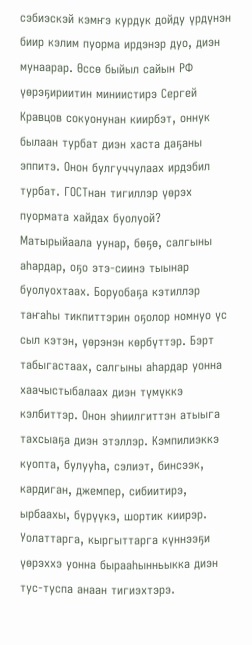сэбиэскэй кэмҥэ курдук дойду үрдүнэн биир кэлим пуорма ирдэнэр дуо, диэн мунаарар. Өссө быйыл сайын РФ үөрэҕириитин миниистирэ Сергей Кравцов сокуонунан киирбэт, оннук былаан турбат диэн хаста даҕаны эппитэ. Онон булгуччулаах ирдэбил турбат. ГОСТнан тигиллэр үөрэх пуормата хайдах буолуой? Матырыйаала уунар, бөҕө, салгыны аһардар, оҕо этэ-сиинэ тыынар буолуохтаах. Боруобаҕа кэтиллэр таҥаһы тикпиттэрин оҕолор номнуо үс сыл кэтэн, үөрэнэн көрбүттэр. Бэрт табыгастаах, салгыны аһардар уонна хаачыстыбалаах диэн түмүккэ кэлбиттэр. Онон эһиилгиттэн атыыга тахсыаҕа диэн этэллэр. Кэмпилиэккэ куопта, булууһа, сэлиэт, бинсээк, кардиган, джемпер, сибиитирэ, ырбаахы, бүрүүкэ, шортик киирэр. Уолаттарга, кыргыттарга күннээҕи үөрэххэ уонна бырааһынньыкка диэн тус-туспа анаан тигиэхтэрэ.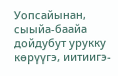Уопсайынан, сыыйа-баайа дойдубут урукку көрүүгэ, иитиигэ-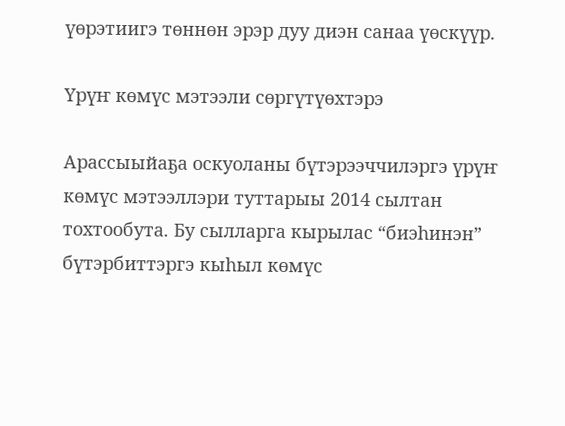үөрэтиигэ төннөн эрэр дуу диэн санаа үөскүүр.

Үрүҥ көмүс мэтээли сөргүтүөхтэрэ

Арассыыйаҕа оскуоланы бүтэрээччилэргэ үрүҥ көмүс мэтээллэри туттарыы 2014 сылтан тохтообута. Бу сылларга кырылас “биэһинэн” бүтэрбиттэргэ кыһыл көмүс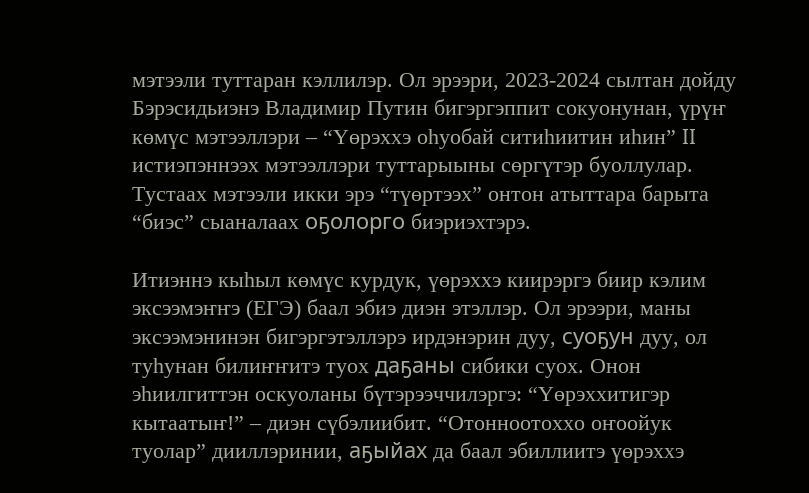мэтээли туттаран кэллилэр. Ол эрээри, 2023-2024 сылтан дойду Бэрэсидьиэнэ Владимир Путин бигэргэппит сокуонунан, үрүҥ көмүс мэтээллэри – “Үөрэххэ оһуобай ситиһиитин иһин” II истиэпэннээх мэтээллэри туттарыыны сөргүтэр буоллулар. Тустаах мэтээли икки эрэ “түөртээх” онтон атыттара барыта “биэс” сыаналаах оҕолорго биэриэхтэрэ.

Итиэннэ кыһыл көмүс курдук, үөрэххэ киирэргэ биир кэлим эксээмэҥҥэ (ЕГЭ) баал эбиэ диэн этэллэр. Ол эрээри, маны эксээмэнинэн бигэргэтэллэрэ ирдэнэрин дуу, суоҕун дуу, ол туһунан билиҥҥитэ туох даҕаны сибики суох. Онон эһиилгиттэн оскуоланы бүтэрээччилэргэ: “Үөрэххитигэр кытаатыҥ!” – диэн сүбэлиибит. “Отонноотоххо оҥоойук туолар” дииллэринии, аҕыйах да баал эбиллиитэ үөрэххэ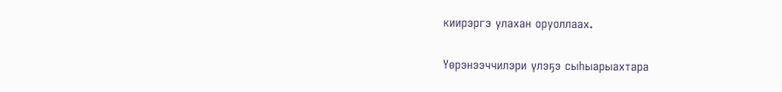киирэргэ улахан оруоллаах.

Үөрэнээччилэри үлэҕэ сыһыарыахтара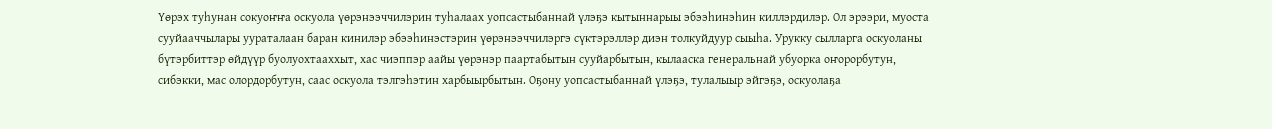Үөрэх туһунан сокуоҥҥа оскуола үөрэнээччилэрин туһалаах уопсастыбаннай үлэҕэ кытыннарыы эбээһинэһин киллэрдилэр. Ол эрээри, муоста сууйааччылары уураталаан баран кинилэр эбээһинэстэрин үөрэнээччилэргэ сүктэрэллэр диэн толкуйдуур сыыһа. Урукку сылларга оскуоланы бүтэрбиттэр өйдүүр буолуохтааххыт, хас чиэппэр аайы үөрэнэр паартабытын сууйарбытын, кылааска генеральнай убуорка оҥорорбутун, сибэкки, мас олордорбутун, саас оскуола тэлгэһэтин харбыырбытын. Оҕону уопсастыбаннай үлэҕэ, тулалыыр эйгэҕэ, оскуолаҕа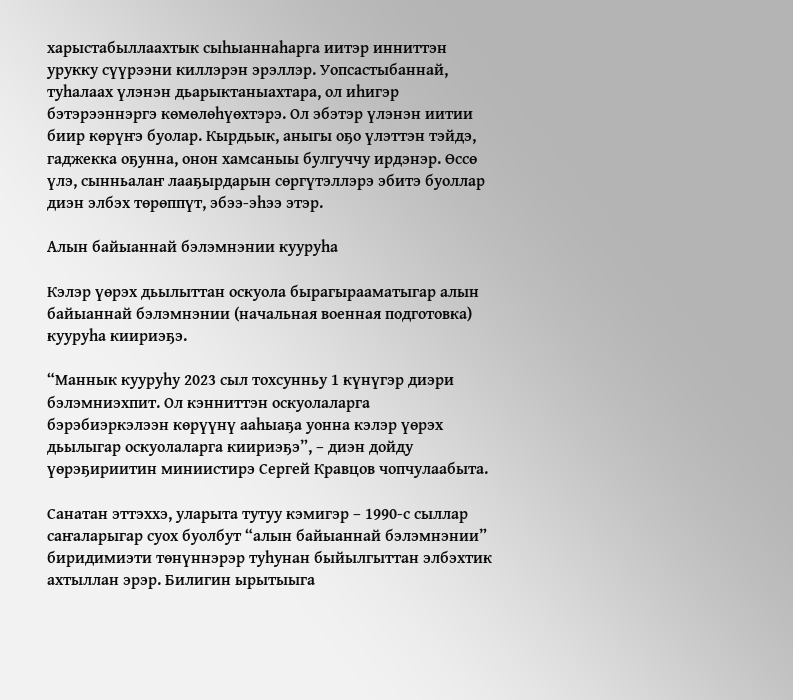харыстабыллаахтык сыһыаннаһарга иитэр инниттэн урукку сүүрээни киллэрэн эрэллэр. Уопсастыбаннай, туһалаах үлэнэн дьарыктаныахтара, ол иһигэр бэтэрээннэргэ көмөлөһүөхтэрэ. Ол эбэтэр үлэнэн иитии биир көрүҥэ буолар. Кырдьык, аныгы оҕо үлэттэн тэйдэ, гаджекка оҕунна, онон хамсаныы булгуччу ирдэнэр. Өссө үлэ, сынньалаҥ лааҕырдарын сөргүтэллэрэ эбитэ буоллар диэн элбэх төрөппүт, эбээ-эһээ этэр.

Алын байыаннай бэлэмнэнии кууруһа

Кэлэр үөрэх дьылыттан оскуола бырагырааматыгар алын байыаннай бэлэмнэнии (начальная военная подготовка) кууруһа киириэҕэ.

“Маннык кууруһу 2023 сыл тохсунньу 1 күнүгэр диэри бэлэмниэхпит. Ол кэнниттэн оскуолаларга бэрэбиэркэлээн көрүүнү ааһыаҕа уонна кэлэр үөрэх дьылыгар оскуолаларга киириэҕэ”, – диэн дойду үөрэҕириитин миниистирэ Сергей Кравцов чопчулаабыта.

Санатан эттэххэ, уларыта тутуу кэмигэр – 1990-с сыллар саҥаларыгар суох буолбут “алын байыаннай бэлэмнэнии” биридимиэти төнүннэрэр туһунан быйылгыттан элбэхтик ахтыллан эрэр. Билигин ырытыыга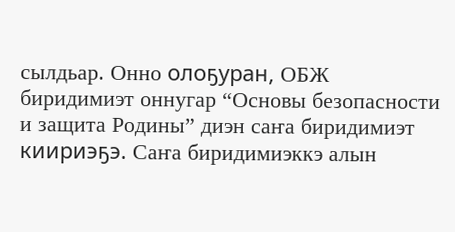сылдьар. Онно олоҕуран, ОБЖ биридимиэт оннугар “Основы безопасности и защита Родины” диэн саҥа биридимиэт киириэҕэ. Саҥа биридимиэккэ алын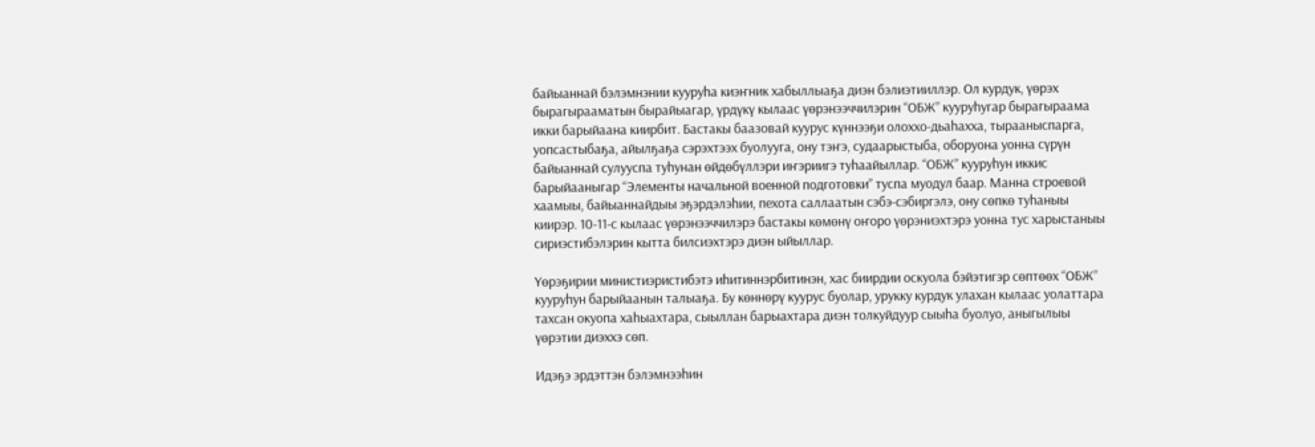байыаннай бэлэмнэнии кууруһа киэҥник хабыллыаҕа диэн бэлиэтииллэр. Ол курдук, үөрэх бырагырааматын бырайыагар, үрдүкү кылаас үөрэнээччилэрин “ОБЖ” кууруһугар бырагыраама икки барыйаана киирбит. Бастакы баазовай куурус күннээҕи олоххо-дьаһахха, тырааныспарга, уопсастыбаҕа, айылҕаҕа сэрэхтээх буолууга, ону тэҥэ, судаарыстыба, оборуона уонна сүрүн байыаннай сулууспа туһунан өйдөбүллэри иҥэриигэ туһаайыллар. “ОБЖ” кууруһун иккис барыйааныгар “Элементы начальной военной подготовки” туспа муодул баар. Манна строевой хаамыы, байыаннайдыы эҕэрдэлэһии, пехота саллаатын сэбэ-сэбиргэлэ, ону сөпкө туһаныы киирэр. 10-11-с кылаас үөрэнээччилэрэ бастакы көмөнү оҥоро үөрэниэхтэрэ уонна тус харыстаныы сириэстибэлэрин кытта билсиэхтэрэ диэн ыйыллар.

Үөрэҕирии министиэристибэтэ иһитиннэрбитинэн, хас биирдии оскуола бэйэтигэр сөптөөх “ОБЖ” кууруһун барыйаанын талыаҕа. Бу көннөрү куурус буолар, урукку курдук улахан кылаас уолаттара тахсан окуопа хаһыахтара, сыыллан барыахтара диэн толкуйдуур сыыһа буолуо, аныгылыы үөрэтии диэххэ сөп.

Идэҕэ эрдэттэн бэлэмнээһин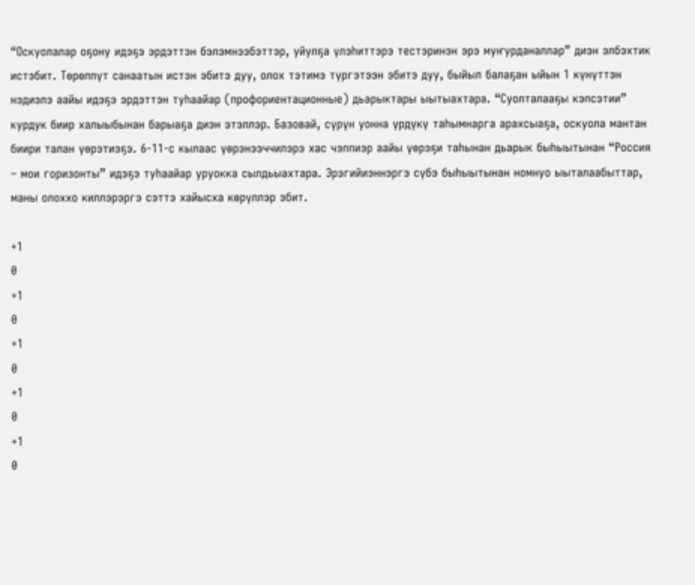“Оскуолалар оҕону идэҕэ эрдэттэн бэлэмнээбэттэр, уйулҕа үлэһиттэрэ тестэринэн эрэ муҥурданаллар” диэн элбэхтик истэбит. Төрөппүт санаатын истэн эбитэ дуу, олох тэтимэ түргэтээн эбитэ дуу, быйыл балаҕан ыйын 1 күнүттэн нэдиэлэ аайы идэҕэ эрдэттэн туһаайар (профориентационные) дьарыктары ыытыахтара. “Суолталааҕы кэпсэтии” курдук биир халыыбынан барыаҕа диэн этэллэр. Базовай, сүрүн уонна үрдүкү таһымнарга арахсыаҕа, оскуола мантан биири талан үөрэтиэҕэ. 6-11-с кылаас үөрэнээччилэрэ хас чэппиэр аайы үөрэҕи таһынан дьарык быһыытынан “Россия – мои горизонты” идэҕэ туһаайар уруокка сылдьыахтара. Эрэгийиэннэргэ сүбэ быһыытынан номнуо ыыталаабыттар, маны олоххо киллэрэргэ сэттэ хайысха көрүллэр эбит.

+1
0
+1
0
+1
0
+1
0
+1
0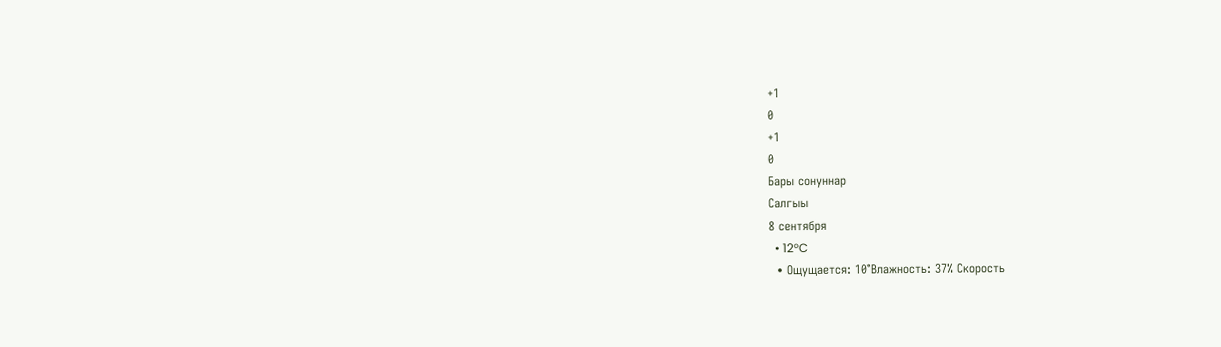+1
0
+1
0
Бары сонуннар
Салгыы
8 сентября
  • 12°C
  • Ощущается: 10°Влажность: 37% Скорость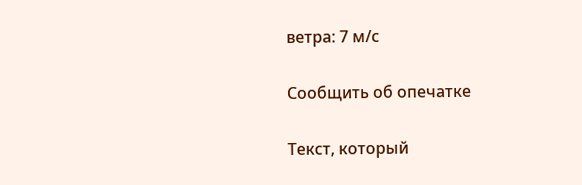ветра: 7 м/с

Сообщить об опечатке

Текст, который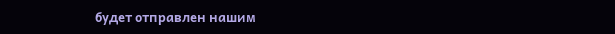будет отправлен нашим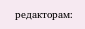редакторам: